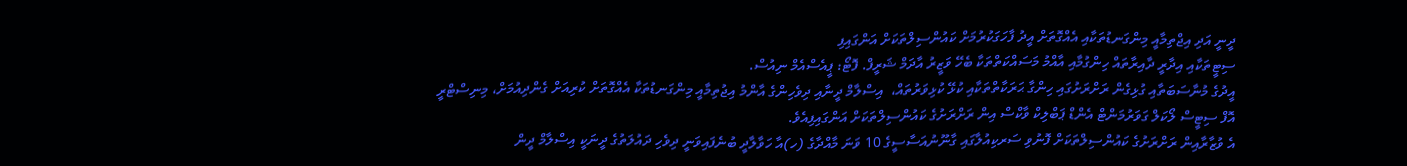ދީނީ އަދި އިޖްތިމާއީ މިންގަނޑުތަކާއި އެއްގޮތަށް އީދު ފާހަގަކުރުމަށް ކައުންސިލްތަކަށް އަންގައިފި
ސިޓީތަކާއި އިދާރީ ދާއިރާތައް ހިންގުމާއި އާއްމު މަސައްކަތްތަކާ ބެހޭ ވަޒީރު އާދަމް ޝަރީފް. ފޮޓޯ: ޕީއެސްއެމް ނިއުސް.
އީދުގެ މުނާސަބަތާއި ގުޅިގެން ރަށްރަށުގައި ހިންގާ ޙަރަކާތްތަކާއި ކުޅޭ ކުޅިވަރުތައް،  އިސްލާމް ދީނާއި ދިވެހިންގެ އާންމު އިޖުތިމާއީ މިންގަނޑުތަކާ އެއްގޮތަށް ކުރިއަށް ގެންދިއުމަށް، މިނިސްޓްރީ އޮފް ސިޓީސް ލޯކަލް ގަވަރުމަންޓް އެންޑް ޕަބްލިކް ވާކްސް އިން ރަށްރަށުގެ ކައުންސިލްތަކަށް އަންގައިފިއެވެ.
އެ ވުޒާރާއިން ރަށްރަށުގެ ކައުންސިލްތަކަށް ފޮނުވި ސަރކިއުލާގައި ގާނޫނުއަސާސީގެ 10 ވަނަ މާއްދާގެ (ހ)އާ ހަވާލާދީ ބުނެފައިވަނީ ދިވެހި ދައުލަތުގެ ދީނަކީ އިސްލާމް ދީން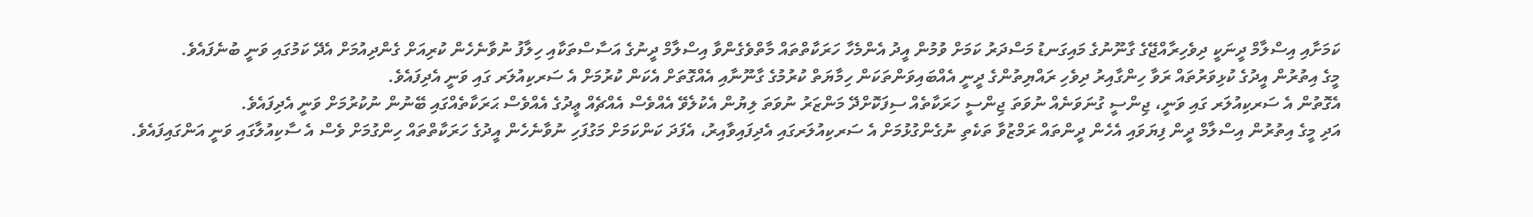ކަމަށާއި އިސްލާމް ދީނަކީ ދިވެހިރާއްޖޭގެ ގާނޫނުގެ މައިގަނޑު މަސްދަރު ކަމަށް ވުމުން އީދު އެންމެހާ ހަރަކާތްތައް މާތްވެގެންވާ އިސްލާމް ދީނުގެ އަސާސްތަކާއި ހިލާފު ނުވާނެހެން ކުރިއަށް ގެންދިއުމަށް އެދޭ ކަމުގައި ވަނީ ބުނެފައެވެ.
މީގެ އިތުރުން އީދުގެ ކުޅިވަރުތައް ރަވާ ހިންގާއިރު ދިވެހި ރައްޔިތުންގެ ދީނީ އެއްބައިވަންތަކަން ހިމާޔަތް ކުރުމުގެ ގާނޫނާއި އެއްގޮތަށް އެކަން ކުރުމަށް އެ ސަރކިއުލަރ ގައި ވަނީ އެދިފައެވެ.
އެގޮތުން އެ ސަރކިއުލަރ ގައި ވަނީ، ޖިންސީ ގުނަވަނެއް ނުވަތަ ޖިންސީ ހަރަކާތެއް ސިފަކޮށްދޭ މަންޒަރު ނުވަތަ ލިޔުން އެކުލެވޭ އެއްވެސް އެއްޗެއް ޢީދުގެ އެއްވެސް ޙަރަކާތެއްގައި ބޭނުން ނުކުރުމަށް ވަނީ އެދިފައެވެ.
އަދި މީގެ އިތުރުން އިސްލާމް ދީން ފިޔަވައި އެހެން ދީންތައް ރަމްޒުވާ ތަކެތި ނުގެންގުޅުމަށް އެ ސަރކިއުލަރގައި އެދިފައިވާއިރު، އެފަދަ ކަންކަމަށް މަގުފަހި ނުވާނެހެން އީދުގެ ހަރަކާތްތައް ހިންގުމަށް ވެސް އެ ސާކިއުލާގައި ވަނީ އަންގައިފައެވެ.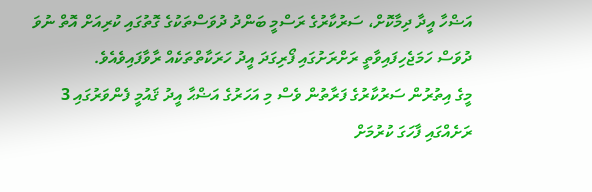އަޟްހާ އީދާ ދިމާކޮށް، ސަރުކާރުގެ ރަސްމީ ބަންދު ދުވަސްތަކުގެ ގޮތުގައި ކުރިއަށް އޮތް ނުވަ ދުވަސް ހަމަޖެހިފައިވާތީ ރަށްރަށުގައި ފޯރިގަދަ އީދު ހަރަކާތްތަކެއް ރާވާފައިވެއެވެ.
މީގެ އިތުރުން ސަރުކާރުގެ ފަރާތުން ވެސް މި އަހަރުގެ އަޟްޙާ އީދު ޤައުމީ ފެންވަރުގައި 3 ރަށެއްގައި ފާހަގަ ކުރުމަށް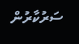ސަރުކާރުން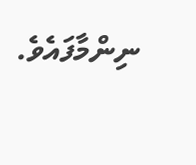ނިންމާފައެވެ.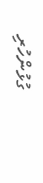ގުޅުންހުރި